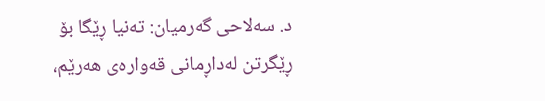د. سەلاحی گەرمیان: ته‌نیا ڕێگا بۆ ڕێگرتن له‌داڕمانی قه‌واره‌ی هه‌رێم،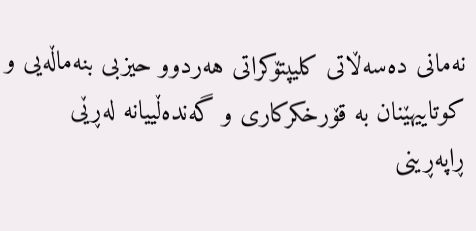نه‌مانی ده‌سه‌ڵاتی كلیپتۆكراتی هه‌ردوو حیزبی بنه‌ماڵه‌یی و كوتاییهێنان به‌ قۆرخكركاری و گه‌نده‌ڵییانه‌ له‌ڕێی ڕاپه‌ڕینی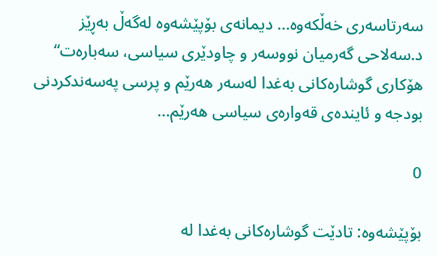سه‌رتاسه‌ری خه‌ڵكه‌وه‌… دیمانەی بۆپێشەوە لەگەڵ بەڕێز د.سەلاحی گەرمیان نووسەر و چاودێری سیاسی، سەبارەت“ هۆکاری گوشارەکانی بەغدا لەسەر هەرێم و پرسی پەسەندکردنی بودجە و ئایندەی قەوارەی سیاسی هەرێم…

0

بۆپێشەوە: تادێت گوشارەکانی بەغدا لە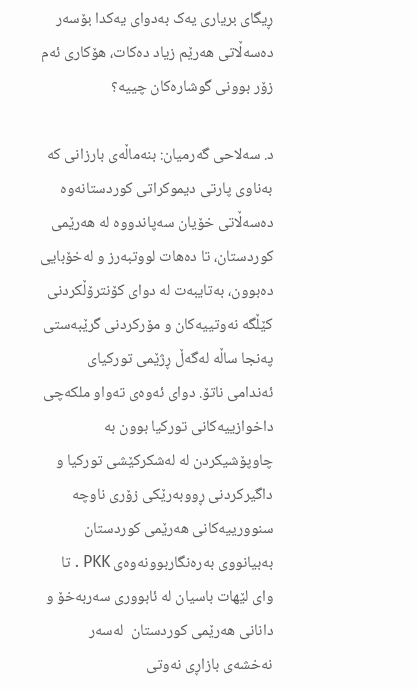ڕیگای بریاری یەک بەدوای یەکدا بۆسەر دەسەڵاتی هەرێم زیاد دەکات، هۆکاری ئەم زۆر بوونی گوشارەکان چییە؟

د. سەلاحی گەرمیان: بنه‌ماڵه‌ی بارزانی كه‌ به‌ناوی پارتی دیموكراتی كوردستانه‌وه‌ ده‌سه‌ڵاتی خۆیان سه‌پاندووه‌ له‌ هه‌رێمی كوردستان، تا ده‌هات لووتبه‌رز و له‌خۆبایی ده‌بوون، به‌تایبه‌ت له دوای كۆنترۆڵكردنی كێڵگه‌ نه‌وتییه‌كان و مۆركردنی گرێبه‌ستی په‌نجا ساڵه‌ له‌گه‌ڵ ڕژێمی توركیای ئه‌ندامی ناتۆ. دوای ئه‌وه‌ی ته‌واو ملكه‌چی داخوازییه‌كانی توركیا بوون به چاوپۆشیكردن له‌ له‌شكركێشی توركیا و داگیركردنی ڕووبه‌رێكی زۆری ناوچه سنوورییه‌كانی هه‌رێمی كوردستان به‌بیانووی به‌ره‌نگاربوونه‌وه‌ی PKK . تا وای لێهات باسیان له ئابووری سه‌ربه‌خۆ و دانانی هه‌رێمی كوردستان  له‌سه‌ر نه‌خشه‌ی بازاڕی نه‌وتی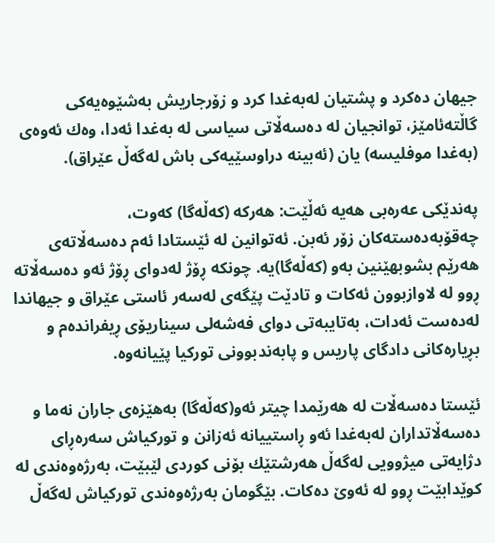جیهان ده‌كرد و پشتیان له‌به‌غدا كرد و زۆرجاریش به‌شێوه‌یه‌كی گاڵته‌ئامێز، توانجیان له‌ ده‌سه‌ڵاتی سیاسی له‌ به‌غدا ئه‌دا، وه‌ك ئه‌وه‌ی (به‌غدا موفلیسه) یان (ئه‌بینه‌ دراوسێیه‌كی باش له‌گه‌ڵ عێراق).

په‌ندێكی عه‌ره‌بی هه‌یه‌ ئه‌ڵێت: هه‌ركه (كه‌ڵه‌گا) كه‌وت، چه‌قۆبه‌ده‌سته‌كان زۆر ئه‌بن. ئه‌توانین له‌ ئێستادا ئه‌م ده‌سه‌ڵاته‌ی هه‌رێم بشوبهێنین به‌و (كه‌ڵه‌گا)یه. چونكه‌ ڕۆژ له‌دوای ڕۆژ ئه‌و ده‌سه‌ڵاته ڕوو له لاوازبوون ئه‌كات و تادێت پێگه‌ی له‌سه‌ر ئاستی عێراق و جیهاندا له‌ده‌ست ئه‌دات، به‌تایبه‌تی دوای فه‌شه‌لی سیناریۆی ڕیفرانده‌م و بڕیاره‌كانی دادگای پاریس و پابه‌ندبوونی توركیا پێیانه‌وه.

ئێستا ده‌سه‌ڵات له‌ هه‌رێمدا چیتر ئه‌و(كه‌ڵه‌گا) به‌هێزه‌ی جاران نه‌ما و ده‌سه‌ڵاتداران له‌به‌غدا ئه‌و ڕاستییانه‌ ئه‌زانن و توركیاش سه‌ره‌ڕای دژایه‌تی میژوویی له‌گه‌ڵ هه‌رشتێك بۆنی كوردی لێبێت، به‌رژه‌وه‌ندی له‌ كوێدابێت ڕوو له‌ ئه‌وێ ده‌كات. بێگومان به‌رژه‌وه‌ندی توركیاش له‌گه‌ڵ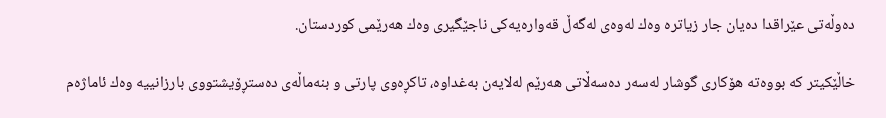ده‌وڵه‌تی عێراقدا ده‌یان جار زیاتره‌ وه‌ك له‌وه‌ی له‌گه‌ڵ قه‌واره‌یه‌كی ناجێگیری وه‌ك هه‌رێمی كوردستان.

خاڵێكیتر كه‌ بووه‌ته‌ هۆكاری گوشار له‌سه‌ر ده‌سه‌ڵاتی هه‌رێم له‌لایه‌ن به‌غداوه‌، تاكڕه‌وی پارتی و بنه‌ماڵه‌ی ده‌ستڕۆیشتووی بارزانییه وه‌ك ئاماژه‌م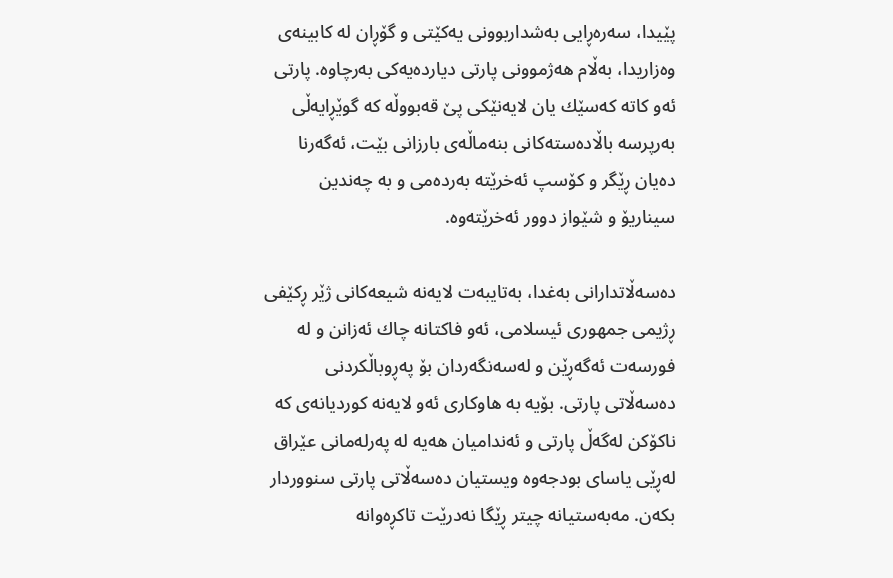پێیدا، سه‌ره‌ڕایی به‌شداربوونی یه‌كێتی و گۆڕان له‌ كابینه‌ی وەزاریدا، به‌ڵام هه‌ژموونی پارتی دیارده‌یه‌كی به‌رچاوه. پارتی ئه‌و كاته‌ كه‌سێك یان لایه‌نێكی پێ قه‌بووڵه‌ كه‌ گوێڕایه‌ڵی به‌رپرسه‌ باڵاده‌سته‌كانی بنه‌ماڵه‌ی بارزانی بێت، ئه‌گه‌رنا ده‌یان ڕێگر و كۆسپ ئه‌خرێته‌ به‌رده‌می و به‌ چه‌ندین سیناریۆ و شێواز دوور ئه‌خرێته‌وه.

ده‌سه‌ڵاتدارانی به‌غدا، به‌تایبه‌ت لایه‌نه‌ شیعه‌كانی ژێر ڕكێفی ڕژیمی جمهوری ئیسلامی، ئه‌و فاكتانه‌ چاك ئه‌زانن و له‌ فورسه‌ت ئه‌گه‌ڕێن و له‌سه‌نگه‌ردان بۆ په‌ڕوباڵكردنی ده‌سه‌ڵاتی پارتی. بۆیه‌ به‌ هاوكاری ئه‌و لایه‌نه‌ كوردیانه‌ی كه‌ ناكۆكن له‌گه‌ڵ پارتی و ئه‌ندامیان هه‌یه‌ له په‌رله‌مانی عێراق له‌ڕێی یاسای بودجه‌وه‌ ویستیان ده‌سه‌ڵاتی پارتی سنووردار بكه‌ن. مه‌به‌ستیانه چیتر ڕێگا نەدرێت تاكڕه‌وانه‌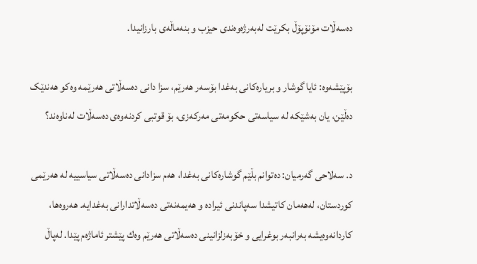ده‌سه‌ڵات مۆنۆپۆڵ بكرێت له‌به‌رژه‌وه‌ندی حیزب و بنه‌ماڵه‌ی بارزانیدا.

بۆپێشەوە: ئایا گوشار و بریارەکانی بەغدا بۆسەر هەرێم، سزا دانی دەسەڵاتی هەرێمە وەکو هەندێک دەڵێن، یان بەشێکە لە سیاسەتی حکومەتی مەرکەزی، بۆ قوتبی کردنەوەی دەسەڵات لەناوەند؟

د. سەلاحی گەرمیان: ده‌توانم بڵێم گوشاره‌كانی به‌غدا، هه‌م سزادانی ده‌سه‌ڵاتی سیاسییه له‌ هه‌رێمی كوردستان، له‌هه‌مان كاتیشدا سه‌پاندنی ئیراده‌ و هه‌یمه‌نه‌تی ده‌سه‌ڵاتدارانی به‌غدایه. هه‌روه‌ها،  كاردانه‌وه‌یشه‌ به‌رانبه‌ر بوغرایی و خۆبه‌زلزانینی ده‌سه‌ڵاتی هه‌رێم وه‌ك پێشتر ئاماژه‌م پێدا. له‌پاڵ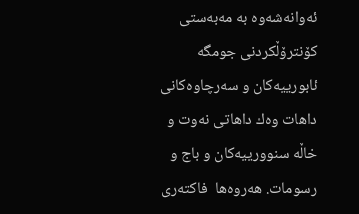ئه‌وانه‌شه‌وه‌ به‌ مه‌به‌ستی كۆنترۆڵكردنی جومگه ئابورییه‌كان و سه‌رچاوه‌كانی داهات وه‌ك داهاتی نه‌وت و خاڵه‌ سنوورییه‌كان و باج و رسومات. هه‌روه‌ها  فاكته‌ری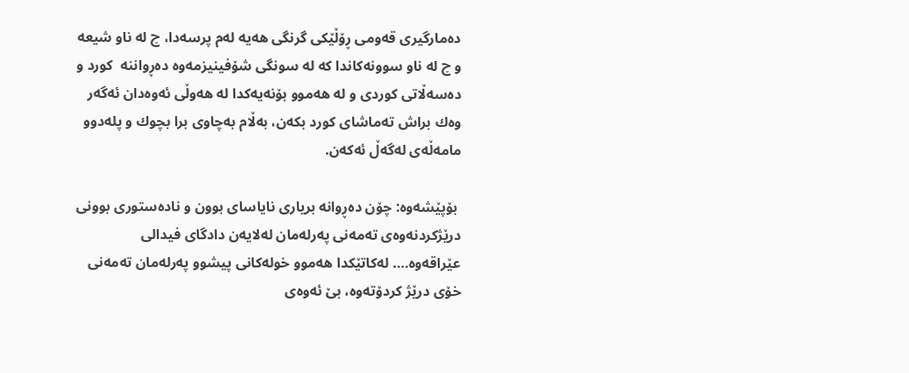ده‌مارگیری قه‌ومی ڕۆڵێكی گرنگی هه‌یه‌ له‌م پرسه‌دا، چ له‌ ناو شیعه و چ له‌ ناو سوونه‌كاندا كه له سونگی شۆفینیزمه‌وه ده‌ڕواننه  كورد و ده‌سه‌ڵاتی كوردی و له‌ هه‌موو بۆنه‌یه‌كدا له‌ هه‌وڵی ئه‌وه‌دان ئه‌گه‌ر وه‌ك براش ته‌ماشای كورد بكه‌ن، به‌ڵام به‌چاوی برا بچوك و پله‌دوو مامه‌ڵه‌ی له‌گه‌ڵ ئه‌كه‌ن.

 بۆپێشەوە: چۆن دەڕوانە بریاری نایاسای بوون و نادەستوری بوونی درێژکردنەوەی تەمەنی پەرلەمان لەلایەن دادگای فیدالی عێراقەوە…. لەکاتێکدا هەموو خولەکانی پیشوو پەرلەمان تەمەنی خۆی درێژ کردۆتەوە، بێ ئەوەی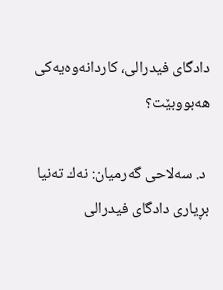دادگای فیدرالی، کاردانەوەیەکی هەبووبێت؟

 د. سەلاحی گەرمیان: نه‌ك ته‌نیا بڕیاری دادگای فیدرالی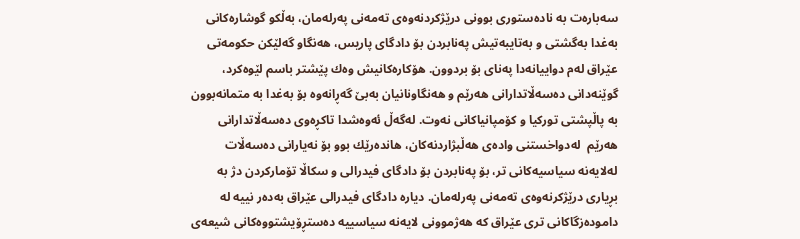سه‌باره‌ت به‌ نادەستوری بوونی درێژکردنەوەی تەمەنی پەرلەمان، به‌ڵكو گوشاره‌كانی به‌غدا به‌گشتی و به‌تایبه‌تیش په‌نابردن بۆ دادگای پاریس، هه‌نگاو گه‌لێكن حكومه‌تی عێراق له‌م دواییانه‌دا په‌نای بۆ بردوون. هۆكاره‌كانیش وه‌ك پێشتر باسم لێوه‌كرد، گوێنه‌دانی ده‌سه‌ڵاتدارانی هه‌رێم و هه‌نگاونانیان به‌بێ گه‌ڕانه‌وه‌ بۆ به‌غدا به متمانه‌بوون به‌ پاڵپشتی توركیا و كۆمپانیاكانی نه‌وت. له‌گه‌ڵ ئه‌وه‌شدا تاكڕه‌وی ده‌سه‌ڵاتدارانی هه‌رێم  له‌دواخستنی واده‌ی هه‌ڵبژاردنه‌كان، هانده‌رێك بوو بۆ نه‌یارانی ده‌سه‌ڵات له‌لایه‌نه‌ سیاسیه‌كانی تر، بۆ په‌نابردن بۆ دادگای فیدرالی و سكاڵا تۆماركردن دژ به بڕیاری درێژكرنه‌وه‌ی ته‌مه‌نی په‌رله‌مان. دیاره‌ دادگای فیدرالی عێراق به‌ده‌ر نییه‌ له‌ داموده‌زگاكانی تری عێراق كه‌ هه‌ژموونی لایه‌نه‌ سیاسییه‌ ده‌ستڕۆیشتووه‌كانی شیعه‌ی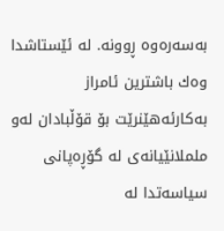به‌سه‌ره‌وه ڕوونه. له‌ ئێستاشدا وه‌ك باشترین ئامراز به‌كارئه‌هێنرێت بۆ قۆڵبادان له‌و ململانێیانه‌ی له‌ گۆڕه‌پانی سیاسه‌تدا له‌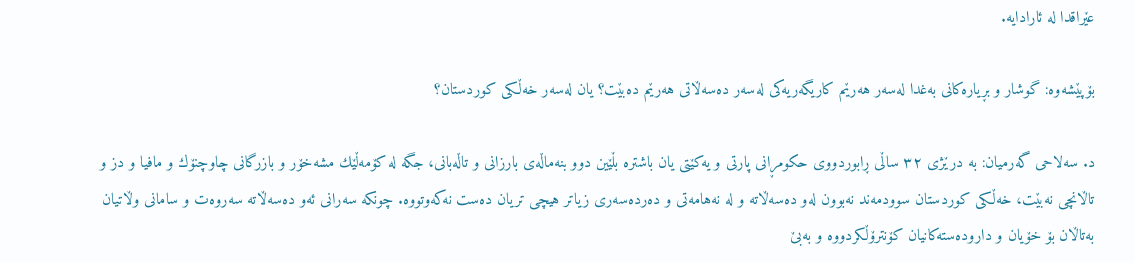عێراقدا له‌ ئارادایه.

بۆپێشەوە: گوشار و بڕیارەکانی بەغدا لەسەر هەرێم کاریگەریەکی لەسەر دەسەڵاتی هەرێم دەبێت؟ یان لەسەر خەڵکی کوردستان؟

د. سەلاحی گەرمیان: به درێژی ٣٢ ساڵی ڕابوردووی حكومڕانی پارتی و یه‌كێتی یان باشتره‌ بڵێین دوو بنه‌ماڵه‌ی بارزانی و تاڵه‌بانی، جگه له كۆمه‌ڵێك مشه‌خۆر و بازرگانی چاوچنۆك و مافیا و دز و تاڵانچی نه‌بێت، خه‌ڵكی كوردستان سوودمه‌ند نه‌بوون له‌و ده‌سه‌ڵاته‌ و له نه‌هامه‌تی و ده‌رده‌سه‌ری زیاتر هیچی تریان ده‌ست نه‌كه‌وتووه. چونكه‌ سه‌رانی ئه‌و ده‌سه‌ڵاته‌ سه‌روه‌ت و سامانی وڵاتیان به‌تاڵان بۆ خۆیان و داروده‌سته‌كانیان كۆنترۆڵكردووه و به‌بێ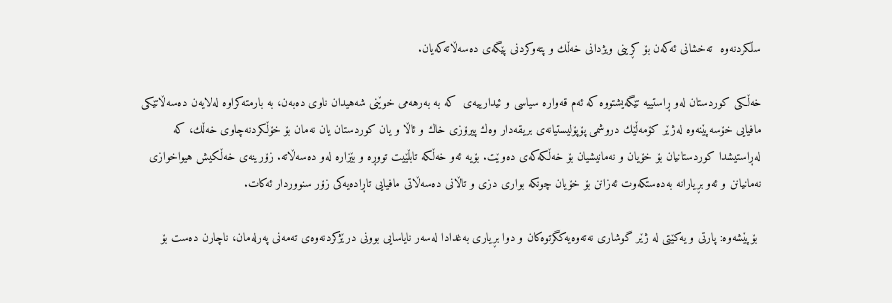سڵكردنه‌وه  ته‌خشانی ئه‌كه‌ن بۆ كڕینی ویژدانی خه‌ڵك و پته‌وكردنی پێگه‌ی ده‌سه‌ڵاته‌كه‌یان.

خه‌ڵكی كوردستان له‌و ڕاستییه‌ تێگه‌یشتووه‌ كه‌ ئه‌م قه‌واره‌ سیاسی و ئیدارییه‌ی  كه‌ به‌ به‌رهه‌می خوێنی شه‌هیدان ناوی ده‌به‌ن، به‌ بارمته‌كراوه‌ له‌لایه‌ن ده‌سه‌ڵاتێكی مافیایی خۆسه‌پێنه‌وه‌ له‌ژێر كۆمه‌ڵێك دروشمی پۆپۆلیستیانه‌ی بریقه‌دار وه‌ك پیرۆزی خاك و ئاڵا و یان كوردستان یان نه‌مان بۆ خۆڵكردنه‌چاوی خه‌ڵك، كه‌ له‌ڕاستیشدا كوردستانیان بۆ خۆیان و نه‌مانیشیان بۆ خه‌ڵكه‌كه‌ی ده‌وێت. بۆیه‌ ئه‌و خه‌ڵكه‌ تابڵێیت تووڕه‌ و بێزاره‌ له‌و ده‌سه‌ڵاته. زۆرینه‌ی خه‌ڵكیش هیواخوازی نه‌مانیانن و ئه‌و بڕیارانه‌ به‌ده‌ستكه‌وت ئه‌زانن بۆ خۆیان چونكه‌ بواری دزی و تاڵانی ده‌سه‌ڵاتی مافیایی تاڕاده‌یه‌كی زۆر سنووردار ئه‌كات.

 بۆپێشەوە: پارتی و یەکێتی لە ژێر گوشاری نەتەوەیەکگرتوەکان و دوا بڕیاری بەغدادا لەسەر نایاسایی بوونی درێژکردنەوەی تەمەنی پەرلەمان، ناچارن دەست بۆ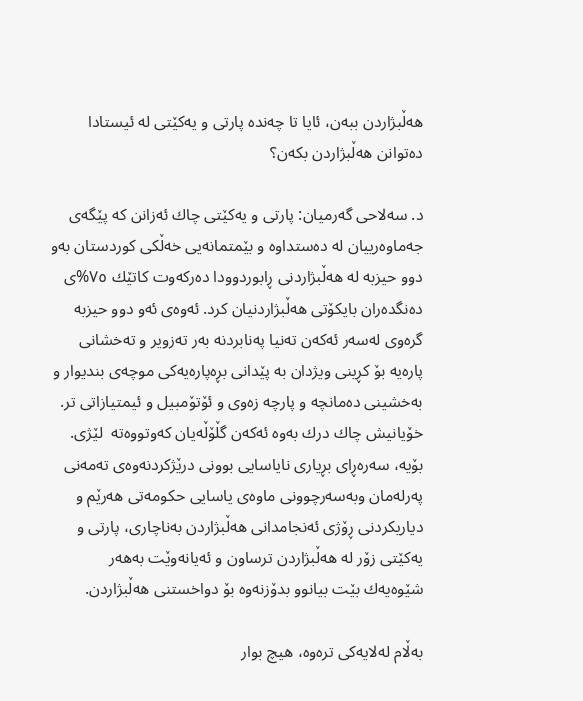هەڵبژاردن ببەن، ئایا تا چەندە پارتی و یەکێتی لە ئیستادا دەتوانن هەڵبژاردن بکەن؟

د. سەلاحی گەرمیان: پارتی و یه‌كێتی چاك ئه‌زانن كه‌ پێگه‌ی جه‌ماوه‌رییان له‌ ده‌ستداوه‌ و بێمتمانه‌یی خه‌ڵكی كوردستان به‌و دوو حیزبه‌ له هه‌ڵبژاردنی ڕابوردوودا ده‌ركه‌وت كاتێك ٧٥%ی ده‌نگده‌ران بایكۆتی هه‌ڵبژاردنیان كرد. ئه‌وه‌ی ئه‌و دوو حیزبه  گره‌وی له‌سه‌ر ئه‌كه‌ن ته‌نیا په‌نابردنه‌ به‌ر ته‌زویر و ته‌خشانی پاره‌یه بۆ كڕینی ویژدان به‌ پێدانی بڕه‌پاره‌یه‌كی موچه‌ی بندیوار و به‌خشینی ده‌مانچه و پارچه‌ زه‌وی و ئۆتۆمبیل و ئیمتیازاتی تر. خۆیانیش چاك درك به‌وه‌ ئه‌كه‌ن گڵۆڵه‌یان كه‌وتووه‌ته  لێژی. بۆیه، سه‌ره‌ڕای بڕیاری نایاسایی بوونی درێژکردنەوەی تەمەنی پەرلەمان وبه‌سه‌رچوونی ماوه‌ی یاسایی حكومه‌تی هه‌رێم و دیاریكردنی ڕۆژی ئه‌نجامدانی هه‌ڵبژاردن به‌ناچاری، پارتی و یه‌كێتی زۆر له هه‌ڵبژاردن ترساون و ئه‌یانه‌وێت به‌هه‌ر شێوه‌یه‌ك بێت بیانوو بدۆزنه‌وه‌ بۆ دواخستنی هه‌ڵبژاردن.

به‌ڵام له‌لایه‌كی تره‌وه، هیچ بوار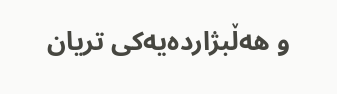و هه‌ڵبژارده‌یه‌كی تریان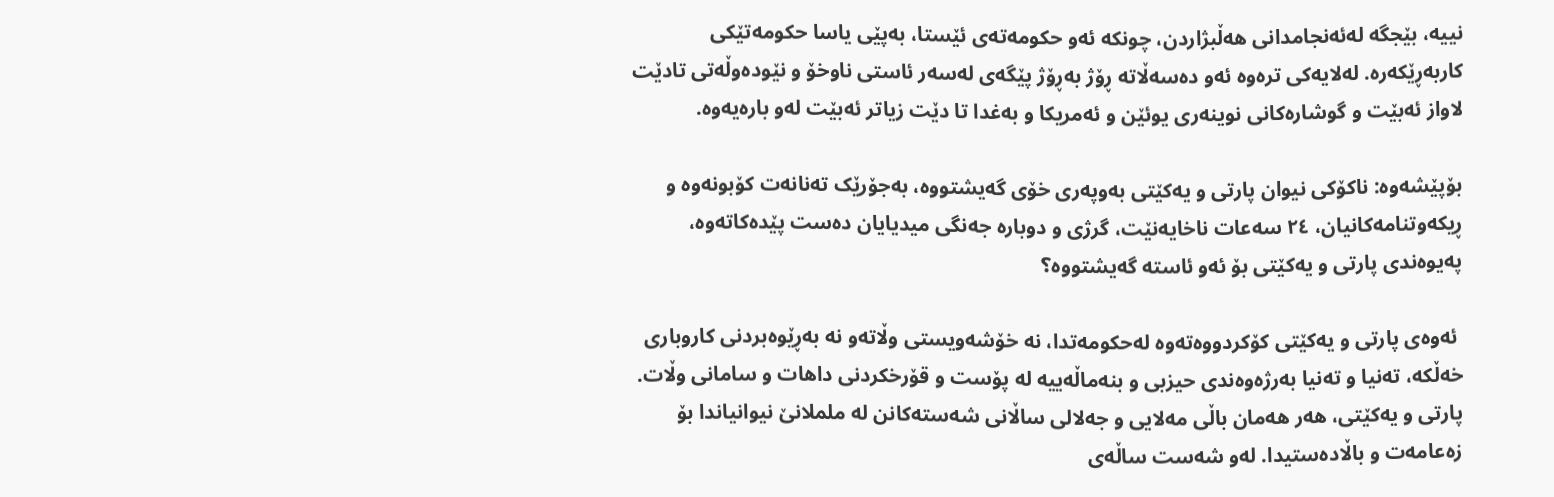نییه، بێجگه‌ له‌ئه‌نجامدانی هه‌ڵبژاردن، چونكه‌ ئه‌و حكومه‌ته‌ی ئێستا، به‌پێی یاسا حكومه‌تێكی كاربه‌ڕێكه‌ره. له‌لایه‌كی تره‌وه‌ ئه‌و ده‌سه‌ڵاته‌ ڕۆژ به‌ڕۆژ پێگه‌ی له‌سه‌ر ئاستی ناوخۆ و نێوده‌وڵه‌تی تادێت لاواز ئه‌بێت و گوشاره‌كانی نوینه‌ری یوئێن و ئه‌مریكا و به‌غدا تا دێت زیاتر ئه‌بێت له‌و باره‌یه‌وه.

بۆپێشەوە: ناکۆکی نیوان پارتی و یەکێتی بەوپەری خۆی گەیشتووە، بەجۆرێک تەنانەت کۆبونەوە و ڕیکەوتنامەکانیان، ٢٤ سەعات ناخایەنێت، گرژی و دوبارە جەنگی میدیایان دەست پێدەکاتەوە، پەیوەندی پارتی و یەکێتی بۆ ئەو ئاستە گەیشتووە؟

 ئه‌وه‌ی پارتی و یه‌كێتی كۆكردووه‌ته‌وه‌ له‌حكومه‌تدا، نه خۆشه‌ویستی وڵاته‌و نه‌ به‌ڕێوه‌بردنی كاروباری خه‌ڵكه، ته‌نیا و ته‌نیا به‌رژه‌وه‌ندی حیزبی و بنه‌ماڵه‌ییه‌ له پۆست و قۆرخكردنی داهات و سامانی وڵات. پارتی و یه‌كێتی، هه‌ر هه‌مان باڵی مه‌لایی و جه‌لالی ساڵانی شه‌سته‌كانن له‌ ململانێ نیوانیاندا بۆ زه‌عامه‌ت و باڵاده‌ستیدا. له‌و شه‌ست ساڵه‌ی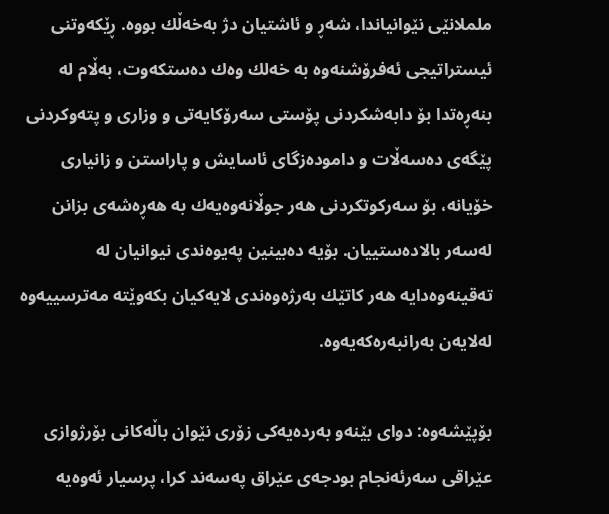ململانێی نێوانیاندا، شه‌ڕ و ئاشتیان دژ به‌خه‌ڵك بووه. ڕێكه‌وتنی ئیستراتیجی ئه‌فرۆشنه‌وه‌ به‌ خه‌لك وه‌ك ده‌ستكه‌وت، به‌ڵام له‌ بنه‌ڕه‌تدا بۆ دابه‌شكردنی پۆستی سه‌رۆكایه‌تی و وزاری و پته‌وكردنی پێگه‌ی ده‌سه‌ڵات و داموده‌زگای ئاسایش و پاراستن و زانیاری خۆیانه، بۆ سه‌ركوتكردنی هه‌ر جوڵانه‌وه‌یه‌ك به‌ هه‌ڕه‌شه‌ی بزانن له‌سه‌ر بالاده‌ستییان. بۆیه‌ ده‌بینین په‌یوه‌ندی نیوانیان له‌ ته‌قینه‌وه‌دایه‌ هه‌ر كاتێك به‌رژه‌وه‌ندی لایه‌كیان بكه‌وێته‌ مه‌ترسییه‌وه له‌لایه‌ن به‌رانبه‌ره‌كه‌یه‌وه.

بۆپێشەوە: دوای بێنەو بەردەیەکی زۆری نێوان باڵەکانی بۆرژوازی عێراقی سەرئەنجام بودجەی عێراق پەسەند کرا، پرسیار ئەوەیە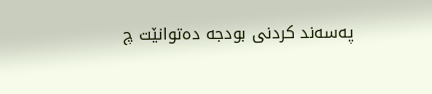پەسەند کردنی بودجە دەتوانێت چ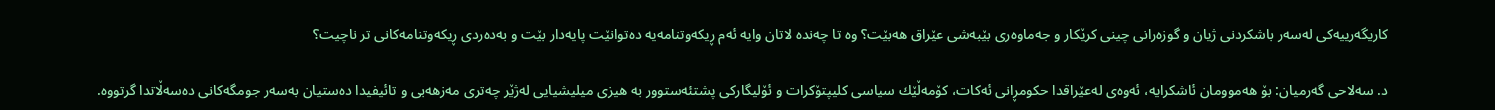کاریگەرییەکی لەسەر باشکردنی ژیان و گوزەرانی چینی کرێکار و جەماوەری بێبەشی عێراق هەبێت؟ وە تا چەندە لاتان وایە ئەم ڕیکەوتنامەیە دەتوانێت پایەدار بێت و بەدەردی ڕیکەوتنامەکانی تر ناچیت؟

د. سەلاحی گەرمیان: بۆ هه‌موومان ئاشكرایه، ئه‌وه‌ی له‌عێراقدا حكومڕانی ئه‌كات، كۆمه‌ڵێك سیاسی كلیپتۆكرات و ئۆلیگاركی پشتئه‌ستوور به‌ هیزی میلیشیایی له‌ژێر چه‌تری مه‌زهه‌بی و تائیفیدا ده‌ستیان به‌سه‌ر جومگه‌كانی ده‌سه‌ڵاتدا گرتووه.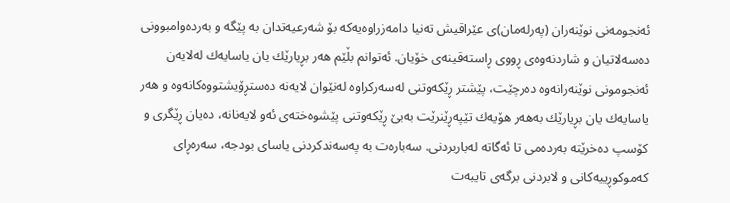ئه‌نجومه‌نی نوێنه‌ران (په‌رله‌مان)ی عێراقیش ته‌نیا دامه‌زراوه‌یه‌كه‌ بۆ شه‌رعیه‌تدان به پێگه و به‌رده‌وامبوونی ده‌سه‌لاتیان و شاردنه‌وه‌ی ڕووی ڕاسته‌قینه‌ی خۆیان. ئه‌توانم بڵێم هه‌ر بڕیارێك یان یاسایه‌ك له‌لایه‌ن ئه‌نجومونی نوێنه‌رانه‌وه‌ ده‌رچێت، پێشتر ڕێكه‌وتنی له‌سه‌ركراوه‌ له‌نێوان لایه‌نه ده‌ستڕۆیشتووه‌كانه‌وه و هه‌ر یاسایه‌ك یان بڕیارێك به‌هه‌ر هۆیه‌ك تێپه‌ڕێنرێت به‌بێ ڕێكه‌وتنی پێشوه‌خته‌ی ئه‌و لایه‌نانه، ده‌یان ڕێگری و كۆسپ ده‌خرێته‌ به‌رده‌می تا ئه‌گاته‌ له‌باربردنی. سه‌باره‌ت به په‌سه‌ندكردنی یاسای بودجه، سه‌ره‌ڕای كه‌موكوڕییه‌كانی و لابردنی برگه‌ی تایبه‌ت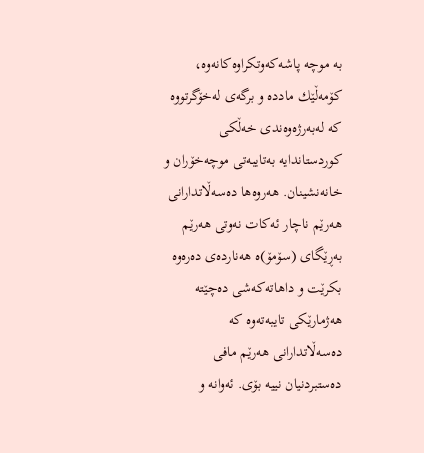به موچه پاشه‌كه‌وتكراوه‌كانه‌وه، كۆمه‌ڵێك مادده‌ و برگه‌ی له‌خۆگرتووه كه‌ له‌به‌رژه‌وه‌ندی خه‌ڵكی كوردستاندایه‌ به‌تایبه‌تی موچه‌خۆران و خانه‌نشینان. هه‌روه‌ها ده‌سه‌ڵاتدارانی هه‌رێم ناچار ئه‌كات نه‌وتی هه‌رێم به‌ڕێگای (سۆمۆ)ه‌ هه‌نارده‌ی ده‌ره‌وه‌ بكرێت و داهاته‌كه‌شی ده‌چێته‌ هه‌ژمارێكی تایبه‌ته‌وه‌ كه‌ ده‌سه‌ڵاتدارانی هه‌رێم مافی ده‌ستبردنیان نییه بۆی. ئه‌وانه‌ و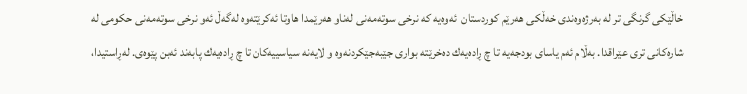خاڵێكی گرنگی تر له‌ به‌رژه‌وه‌ندی خه‌ڵكی هه‌رێم كوردستان  ئه‌وه‌یه‌ كه‌ نرخی سوته‌مه‌نی له‌ناو هه‌رێمدا هاوتا ئه‌كرێته‌وه‌ له‌گه‌ڵ ئه‌و نرخی سوته‌مه‌نی حكومی له‌ شاره‌كانی تری عێراقدا. به‌ڵام ئه‌م یاسای بودجه‌یه‌ تا چ ڕاده‌یه‌ك ده‌خرێته‌ بواری جێبه‌جێكردنه‌وه‌ و لایه‌نه‌ سیاسییه‌كان تا چ ڕاده‌یه‌ك پابه‌ند ئه‌بن پێوه‌ی. له‌ڕاستیدا،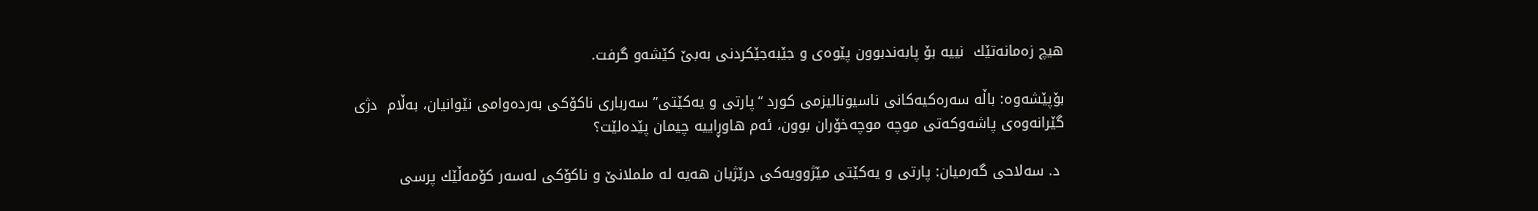هیچ زه‌مانه‌تێك  نییه ‌بۆ پابه‌ندبوون پێوه‌ی و جێبه‌جێكردنی به‌بێ كێشه‌و گرفت.

بۆپێشەوە: باڵە سەرەکیەکانی ناسیونالیزمی کورد “پارتی و یەکێتی” سەرباری ناکۆکی بەردەوامی نێوانیان، بەڵام  دژی گێرانەوەی پاشەوکەتی موچە موچەخۆران بوون، ئەم هاوڕاییە چیمان پێدەلێت؟

 د. سەلاحی گەرمیان: پارتی و یه‌كێتی مێژوویه‌كی درێژیان هه‌یه‌ له‌ ململانێ و ناكۆكی له‌سه‌ر كۆمه‌ڵێك پرسی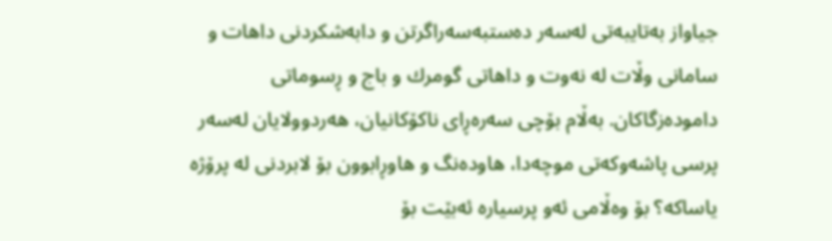جیاواز به‌تایبه‌تی له‌سه‌ر ده‌ستبه‌سه‌راگرتن و دابه‌شكردنی داهات و سامانی وڵات له نه‌وت و داهاتی گومرك و باج و ڕسوماتی داموده‌زگاكان. به‌ڵام بۆچی سه‌ره‌ڕای ناكۆكانیان، هه‌ردوولایان له‌سه‌ر پرسی پاشەوکەتی موچه‌دا، هاوده‌نگ و هاوڕابوون بۆ لابردنی له پرۆژه‌ یاساكه؟ بۆ وه‌ڵامی ئه‌و پرسیاره‌ ئه‌بێت بۆ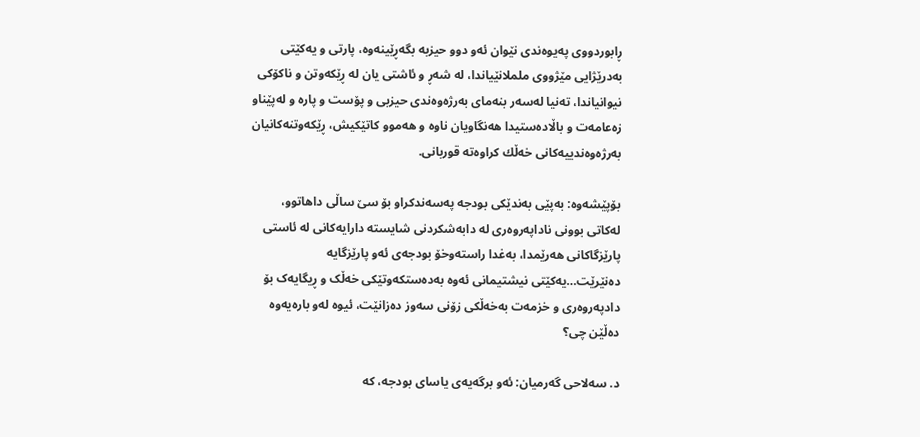ڕابوردووی په‌یوه‌ندی نێوان ئه‌و دوو حیزبه‌ بگه‌ڕێینه‌وه، پارتی و یه‌كێتی به‌درێژایی مێژووی ململانێیاندا، له‌ شه‌ڕ و ئاشتی یان له ڕێكه‌وتن و ناكۆكی نیوانیاندا، ته‌نیا له‌سه‌ر بنه‌مای به‌رژه‌وه‌ندی حیزبی و پۆست و پاره‌ و له‌پێناو زه‌عامه‌ت و باڵاده‌ستیدا هه‌نگاویان ناوه و هه‌موو كاتێكیش، ڕێكه‌وتنه‌كانیان به‌رژه‌وه‌ندییه‌كانی خه‌ڵك كراوه‌ته‌ قوربانی.

بۆپێشەوە: بەپێی بەندێکی بودجە پەسەندکراو بۆ سێ ساڵی داهاتوو، لەکاتی بوونی ناداپەروەری لە دابەشکردنی شایستە دارایەکانی لە ئاستی پارێزگاکانی هەرێمدا، بەغدا راستەوخۆ بودجەی ئەو پارێزگایە دەنێرێت…یەکێتی نیشتیمانی ئەوە بەدەستکەوتێکی خەڵک و ڕیگایەک بۆ دادپەروەری و خزمەت بەخەڵکی زۆنی سەوز دەزانێت، ئیوە لەو بارەیەوە دەڵێن چی؟

د. سەلاحی گەرمیان: ئه‌و برگه‌یه‌ی یاسای بودجه، كه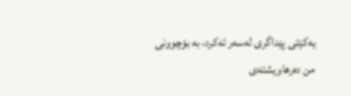یه‌كێتی پێداگری له‌سه‌ر ئه‌كرد، به‌ بۆچوونی من ده‌رهاویشته‌ی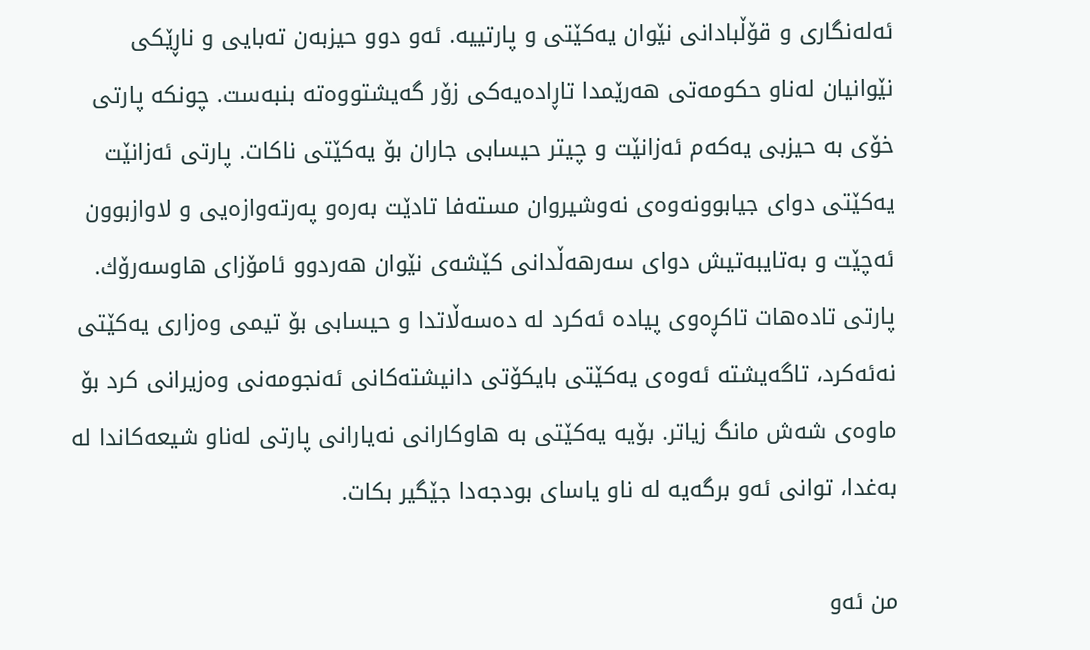ئه‌له‌نگاری و قۆڵبادانی نێوان یه‌كێتی و پارتییه. ئه‌و دوو حیزبه‌ن ته‌بایی و ناڕێكی نێوانیان له‌ناو حكومه‌تی هه‌رێمدا تاڕاده‌یه‌كی زۆر گه‌یشتووه‌ته‌ بنبه‌ست. چونكه‌ پارتی خۆی به‌ حیزبی یه‌كه‌م ئه‌زانێت و چیتر حیسابی جاران بۆ یه‌كێتی ناكات. پارتی ئه‌زانێت یه‌كێتی دوای جیابوونه‌وه‌ی نه‌وشیروان مسته‌فا تادێت به‌ره‌و په‌رته‌وازه‌یی و لاوازبوون ئه‌چێت و به‌تایبه‌تیش دوای سه‌رهه‌ڵدانی كێشه‌ی نێوان هه‌ردوو ئامۆزای هاوسه‌رۆك. پارتی تاده‌هات تاكڕه‌وی پیاده‌ ئه‌كرد له ده‌سه‌ڵاتدا و حیسابی بۆ تیمی وه‌زاری یه‌كێتی نەئه‌كرد، تاگه‌یشته ئه‌وه‌ی یه‌كێتی بایكۆتی دانیشته‌كانی ئه‌نجومه‌نی وه‌زیرانی كرد بۆ ماوه‌ی شه‌ش مانگ زیاتر. بۆیه‌ یه‌كێتی به هاوكارانی نه‌یارانی پارتی له‌ناو شیعه‌كاندا له‌ به‌غدا، توانی ئه‌و برگه‌یه‌ له‌ ناو یاسای بودجه‌دا جێگیر بكات.

من ئه‌و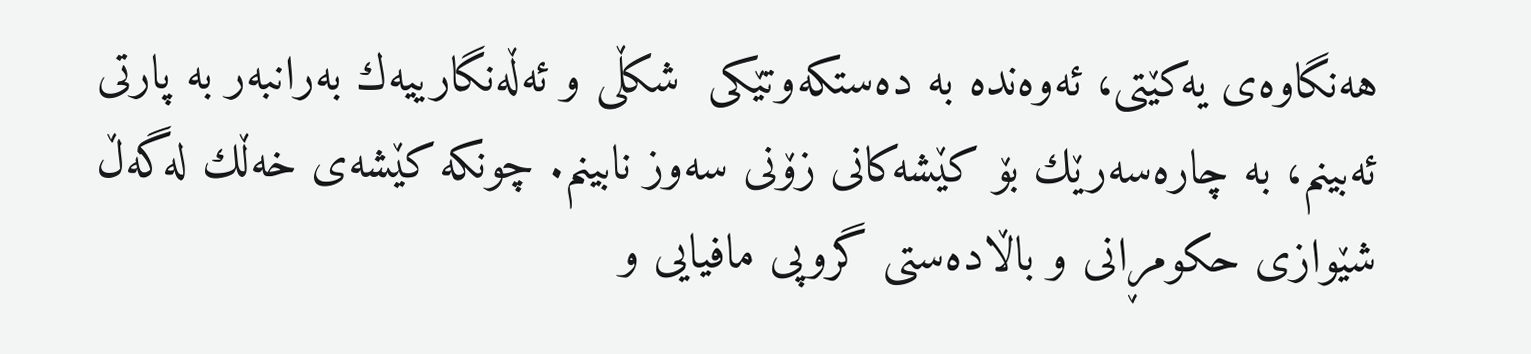هه‌نگاوه‌ی یه‌كێتی، ئه‌وه‌نده‌ به‌ ده‌ستكه‌وتێكی  شكڵی و ئه‌ڵه‌نگارییه‌ك به‌رانبه‌ر به پارتی ئه‌بینم، به‌ چاره‌سه‌رێك بۆ كێشه‌كانی زۆنی سه‌وز نابینم. چونكه‌ كێشه‌ی خه‌ڵك له‌گه‌ڵ شێوازی حكومڕانی و باڵاده‌ستی گروپی مافیایی و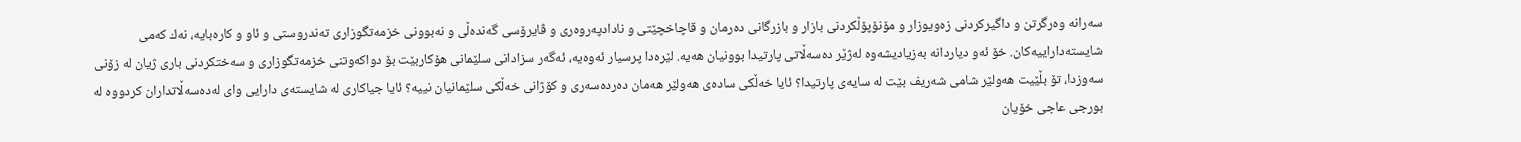سه‌رانه ‌وه‌رگرتن و داگیركردنی زه‌ویوزار و مۆنۆپۆڵكردنی بازار و بازرگانی ده‌رمان و قاچاخچێتی و نادادپه‌روه‌ری و ڤایرۆسی گه‌نده‌ڵی و نه‌بوونی خزمه‌تگوزاری ته‌ندروستی و ئاو و كاره‌بایه،‌ نه‌ك كه‌می شایسته‌داراییه‌كان. خۆ ئه‌و دیاردانه‌ به‌زیادیشه‌وه‌ له‌ژێر ده‌سه‌ڵاتی پارتیدا بوونیان هه‌یه. لێره‌دا پرسیار ئه‌وه‌یه، ئه‌گه‌ر سزادانی سلێمانی هۆكاربێت بۆ دواكه‌وتنی خزمه‌تگوزاری و سه‌ختكردنی باری ژیان له‌ زۆنی سه‌وزدا، تۆ بڵێیت هه‌ولێر شامی شه‌ریف بێت له‌ سایه‌ی پارتیدا؟ ئایا خه‌ڵكی ساده‌ی هه‌ولێر هه‌مان ده‌رده‌سه‌ری و كۆژانی خه‌ڵكی سلێمانیان نییه؟ ئایا جیاكاری له شایسته‌ی دارایی وای له‌ده‌سه‌ڵاتداران كردووه له بورجی عاجی خۆیان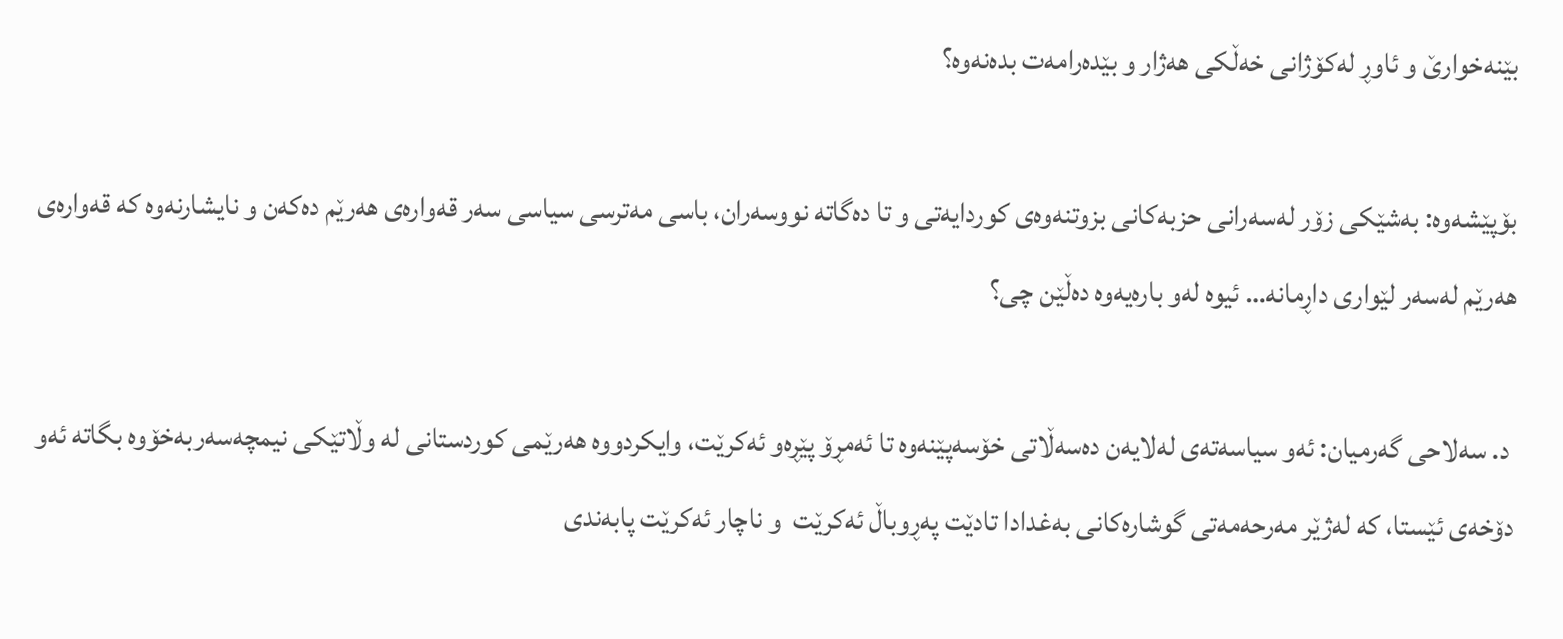بێنه‌خوارێ و ئاوڕ له‌كۆژانی خه‌ڵكی هه‌ژار و بێده‌رامه‌ت بده‌نه‌وه؟

بۆپێشەوە: بەشێکی زۆر لەسەرانی حزبەکانی بزوتنەوەی کوردایەتی و تا دەگاتە نووسەران، باسی مەترسی سیاسی سەر قەوارەی هەرێم دەکەن و نایشارنەوە کە قەوارەی هەرێم لەسەر لێواری داڕمانە… ئیوە لەو بارەیەوە دەڵێن چی؟

 د. سەلاحی گەرمیان: ئه‌و سیاسه‌ته‌ی له‌لایه‌ن ده‌سه‌ڵاتی خۆسه‌پێنه‌وه‌ تا ئه‌مڕۆ پێڕه‌و ئه‌كرێت، وایكردووه‌ هه‌رێمی كوردستانی له وڵاتێكی نیمچه‌سه‌ربه‌خۆوه‌ بگاته ئه‌و دۆخه‌ی ئێستا، كه‌ له‌ژێر مه‌رحه‌مه‌تی گوشاره‌كانی به‌غدادا تادێت په‌ڕوباڵ ئه‌كرێت  و ناچار ئه‌كرێت پابه‌ندی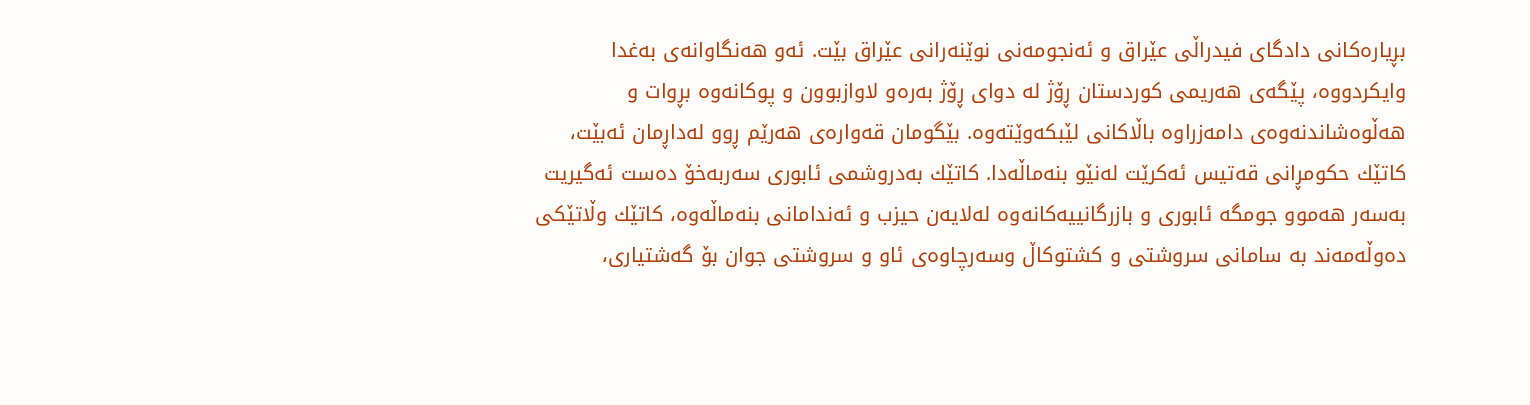بڕیاره‌كانی دادگای فیدراڵی عێراق و ئه‌نجومه‌نی نوێنه‌رانی عێراق بێت. ئه‌و هه‌نگاوانه‌ی به‌غدا وایكردووه، پێگه‌ی هه‌ریمی كوردستان ڕۆژ له دوای ڕۆژ به‌ره‌و لاوازبوون و پوكانه‌وه‌ بڕوات و هه‌ڵوه‌شاندنه‌وه‌ی دامه‌زراوه‌ باڵاكانی لێبكه‌وێته‌وه. بێگومان قه‌واره‌ی هه‌رێم ڕوو له‌داڕمان ئه‌بێت، كاتێك حكومڕانی قه‌تیس ئه‌كرێت له‌نێو بنه‌ماڵه‌دا. كاتێك به‌دروشمی ئابوری سه‌ربه‌خۆ ده‌ست ئه‌گیریت به‌سه‌ر هه‌موو جومگه‌ ئابوری و بازرگانییه‌كانه‌وه‌ له‌لایه‌ن حیزب و ئه‌ندامانی بنه‌ماڵه‌وه، كاتێك وڵاتێكی ده‌وڵه‌مه‌ند به سامانی سروشتی و كشتوكاڵ وسه‌رچاوه‌ی ئاو و سروشتی جوان بۆ گه‌شتیاری،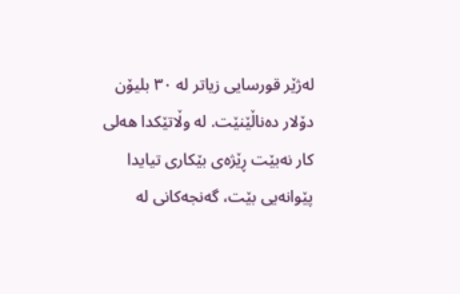له‌ژێر قورسایی زیاتر له ٣٠ بلیۆن دۆلار ده‌ناڵێنێت. له وڵاتێكدا هه‌لی كار نه‌بێت ڕێژه‌ی بێكاری تیایدا پێوانه‌یی بێت، گه‌نجه‌كانی له‌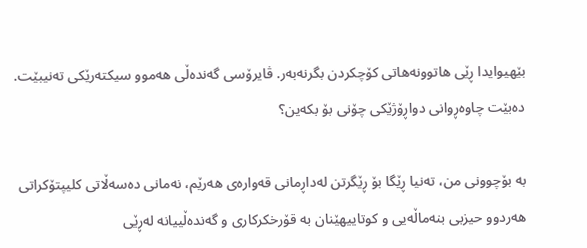بێهیوایدا ڕێی هاتوونه‌هاتی كۆچكردن بگرنه‌به‌ر. ڤایرۆسی گه‌نده‌ڵی هه‌موو سیكته‌رێكی ته‌نیبێت. ده‌بێت چاوه‌ڕوانی دواڕۆژێكی چۆنی بۆ بكه‌ین؟

به‌ بۆچوونی من، ته‌نیا ڕێگا بۆ ڕێگرتن له‌داڕمانی قه‌واره‌ی هه‌رێم، نه‌مانی ده‌سه‌ڵاتی كلیپتۆكراتی هه‌ردوو حیزبی بنه‌ماڵه‌یی و كوتاییهێنان به‌ قۆرخكركاری و گه‌نده‌ڵییانه‌ له‌ڕێی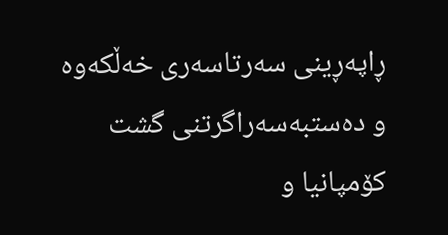ڕاپه‌ڕینی سه‌رتاسه‌ری خه‌ڵكه‌وه‌ و ده‌ستبه‌سه‌راگرتنی گشت كۆمپانیا و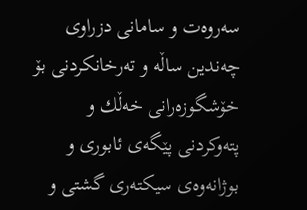سه‌روه‌ت و سامانی دزراوی چه‌ندین ساڵه‌ و ته‌رخانكردنی بۆ خۆشگوزه‌رانی خه‌ڵك و پته‌وكردنی پێگه‌ی ئابوری و بوژانه‌وه‌ی سیكته‌ری گشتی و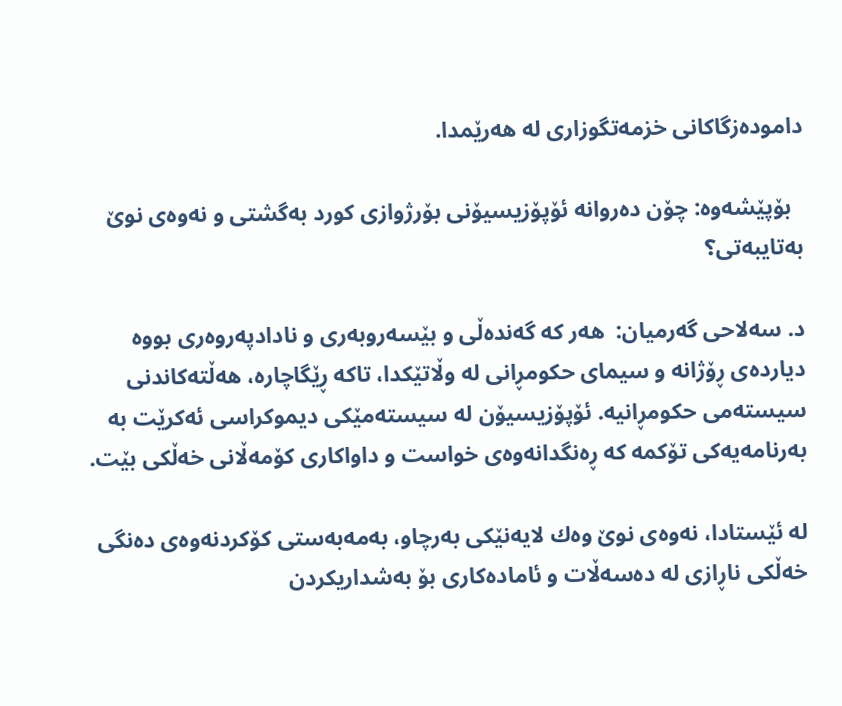داموده‌زگاكانی خزمه‌تگوزاری له هه‌رێمدا.

  بۆپێشەوە: چۆن دەروانە ئۆپۆزیسیۆنی بۆرژوازی کورد بەگشتی و نەوەی نوێ بەتایبەتی؟

د. سەلاحی گەرمیان:  هه‌ر كه‌ گه‌نده‌ڵی و بێسه‌روبه‌ری و نادادپه‌روه‌ری بووه‌ دیارده‌ی ڕۆژانه و سیمای حكومڕانی له‌ وڵاتێكدا، تاكه‌ ڕێگاچاره، هه‌ڵته‌كاندنی سیسته‌می حكومڕانیه. ئۆپۆزیسیۆن له سیسته‌مێكی دیموكراسی ئه‌كرێت به‌ به‌رنامه‌یه‌كی تۆكمه كه‌ ڕه‌نگدانه‌وه‌ی خواست و داواكاری كۆمه‌ڵانی خه‌ڵكی بێت.

له‌ ئێستادا، نه‌وه‌ی نوێ وه‌ك لایه‌نێكی به‌رچاو، به‌مه‌به‌ستی كۆكردنه‌وه‌ی ده‌نگی خه‌ڵكی ناڕازی له‌ ده‌سه‌ڵات و ئاماده‌كاری بۆ به‌شداریكردن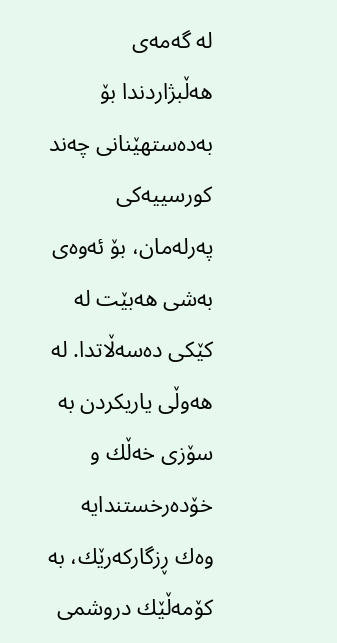له‌ گه‌مه‌ی هه‌ڵبژاردندا بۆ به‌ده‌ستهێنانی چه‌ند كورسییه‌كی په‌رله‌مان، بۆ ئه‌وه‌ی به‌شی هه‌بێت له‌ كێكی ده‌سه‌ڵاتدا. له‌ هه‌وڵی یاریكردن به سۆزی خه‌ڵك و خۆده‌رخستندایه وه‌ك ڕزگاركه‌رێك، به كۆمه‌ڵێك دروشمی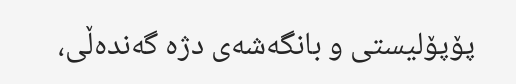پۆپۆلیستی و بانگه‌شه‌ی دژه گه‌نده‌ڵی،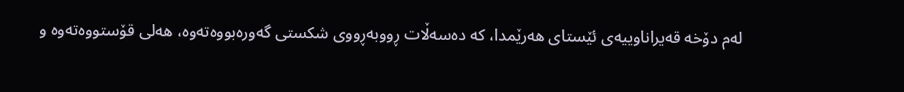له‌م دۆخه قه‌یراناوییه‌ی ئێستای هه‌رێمدا، كه ده‌سه‌ڵات ڕووبه‌ڕووی شكستی گه‌وره‌بووه‌ته‌وه، هه‌لی قۆستووه‌ته‌وه‌ و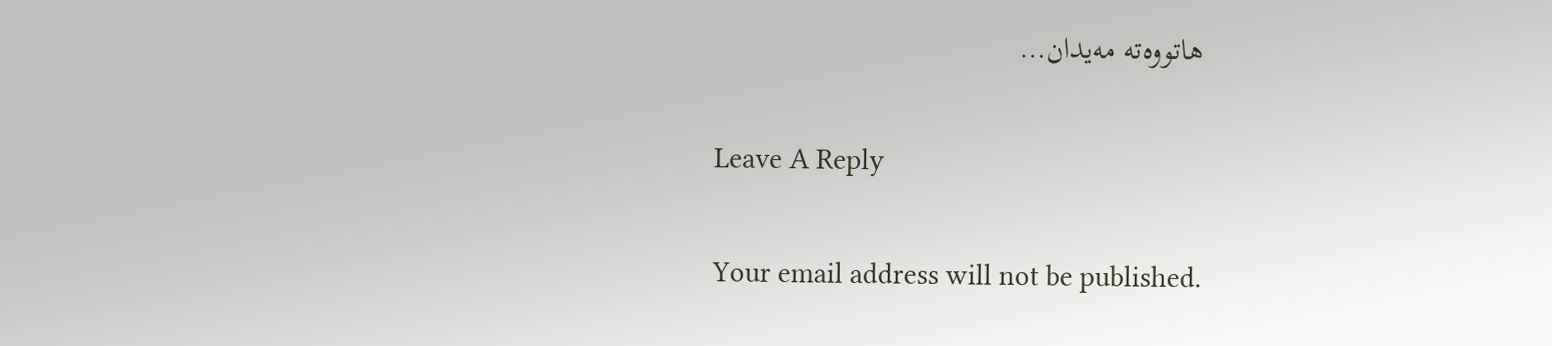هاتووه‌ته مه‌یدان…

Leave A Reply

Your email address will not be published.